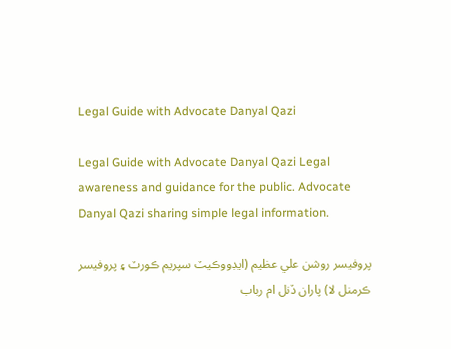Legal Guide with Advocate Danyal Qazi

Legal Guide with Advocate Danyal Qazi Legal awareness and guidance for the public. Advocate Danyal Qazi sharing simple legal information.

پروفيسر روشن علي عظيم (ايڊووڪيٽ سپريم ڪورٽ ۽ پروفيسر ڪرمنل لا) پاران ڏنل ام رباب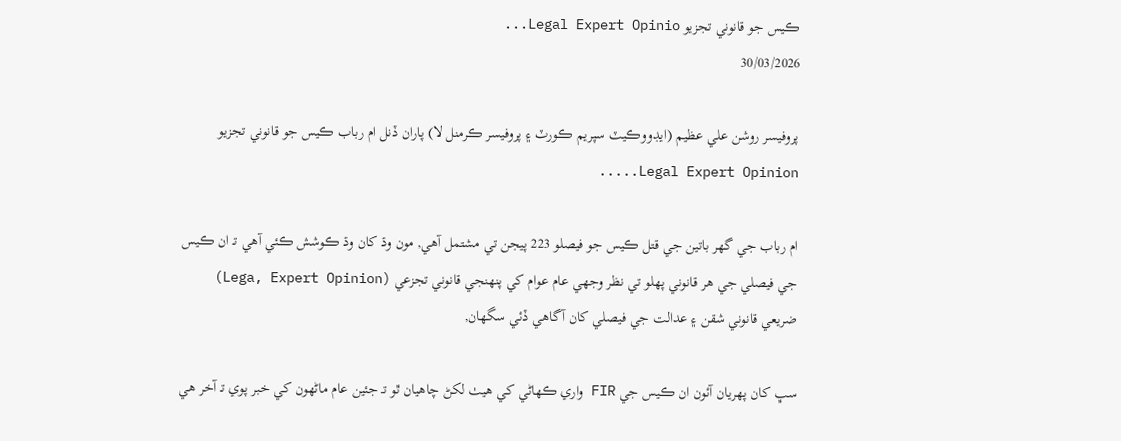ڪيس جو قانوني تجزيو Legal Expert Opinio...
30/03/2026

پروفيسر روشن علي عظيم (ايڊووڪيٽ سپريم ڪورٽ ۽ پروفيسر ڪرمنل لا) پاران ڏنل ام رباب ڪيس جو قانوني تجزيو Legal Expert Opinion.....

ام رباب جي گھر باتين جي قتل ڪيس جو فيصلو 223 پيجن تي مشتمل آھي, مون وڌ کان وڌ ڪوشش ڪئي آھي تـ ان ڪيس جي فيصلي جي ھر قانوني پھلو تي نظر وجھي عام عوام کي پنھنجي قانوني تجزعي (Lega, Expert Opinion) ضريعي قانوني شقن ۽ عدالت جي فيصلي کان آگاھي ڏئي سگھان,

سڀ کان پھريان آئون ان ڪيس جي FIR واري ڪھاڻي کي ھيٺ لکڻ چاھيان ٿو تـ جئين عام ماڻھون کي خبر پوي تـ آخر ھي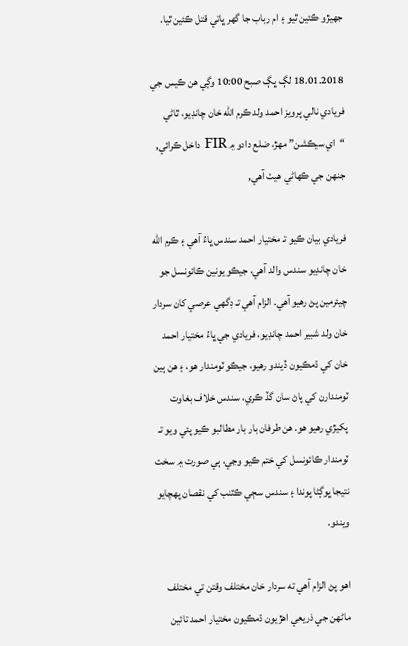جھيڙو ڪئين ٿيو ۽ ام رباب جا گھر ڀاتي قتل ڪئين ٿيا.

18.01.2018 لڳ ڀڳ صبح 10:00 وڳي ھن ڪيس جي فريادي نالي پرويز احمد ولد ڪرم الله خان چانڊيو، ٿاڻي “اي سيڪشن” مهڙ، ضلع دادو ۾ FIR داخل ڪرائي, جنھن جي ڪھاڻي ھيٺ آھي,

فريادي بيان ڪيو تـ مختيار احمد سندس ڀاءُ آهي ۽ ڪرم الله خان چانڊيو سندس والد آهي، جيڪو يونين ڪائونسل جو چيئرمين پڻ رهيو آهي. الزام آهي تـ ڊگهي عرصي کان سردار خان ولد شبير احمد چانڊيو، فريادي جي ڀاءُ مختيار احمد خان کي ڌمڪيون ڏيندو رهيو، جيڪو ٽومندار هو، ۽ هن ٻين ٽومندارن کي پاڻ سان گڏ ڪري، سندس خلاف بغاوت پکيڙي رهيو هو. هن طرفان بار بار مطالبو ڪيو پئي ويو تـ ٽومندار ڪائونسل کي ختم ڪيو وڃي، ٻي صورت ۾ سخت نتيجا ڀوڳڻا پوندا ۽ سندس سڄي ڪٽنب کي نقصان پهچايو ويندو.

اهو پڻ الزام آهي ته سردار خان مختلف وقتن تي مختلف ماڻهن جي ذريعي اهڙيون ڌمڪيون مختيار احمد تائين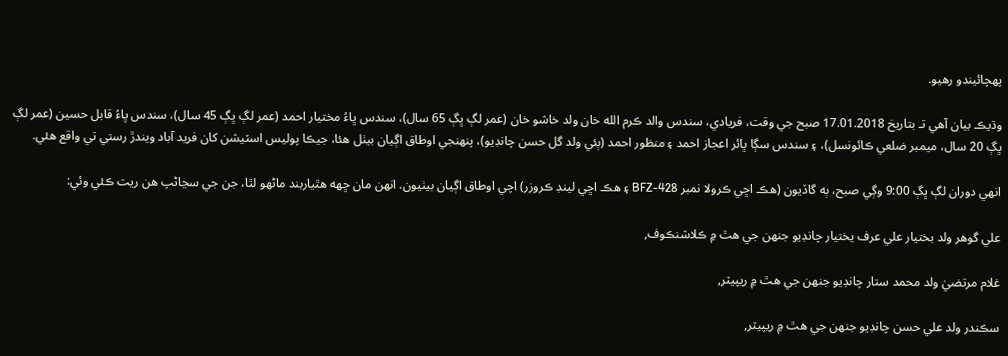پهچائيندو رهيو.

وڌيڪ بيان آهي تـ بتاريخ 17.01.2018 صبح جي وقت، فريادي، سندس والد ڪرم الله خان ولد خاشو خان (عمر لڳ ڀڳ 65 سال)، سندس ڀاءُ مختيار احمد (عمر لڳ ڀڳ 45 سال)، سندس ڀاءُ قابل حسين (عمر لڳ ڀڳ 20 سال، ميمبر ضلعي ڪائونسل)، ۽ سندس سڳا ڀائر اعجاز احمد ۽ منظور احمد (ٻئي ولد گل حسن چانڊيو)، پنهنجي اوطاق اڳيان بيٺل هئا، جيڪا پوليس اسٽيشن کان فريد آباد ويندڙ رستي تي واقع هئي.

انهي دوران لڳ ڀڳ 9:00 وڳي صبح، ٻه گاڏيون (هڪ اڇي ڪرولا نمبر BFZ-428 ۽ هڪ اڇي لينڊ ڪروزر) اچي اوطاق اڳيان بيٺيون. انهن مان ڇهه هٿياربند ماڻهو لٿا، جن جي سڃاڻپ هن ريت ڪئي وئي:

علي گوهر ولد بختيار علي عرف يختيار چانڊيو جنھن جي ھٿ ۾ ڪلاشنڪوف,

غلام مرتضيٰ ولد محمد ستار چانڊيو جنھن جي ھٿ ۾ ريپيٽر,

سڪندر ولد علي حسن چانڊيو جنھن جي ھٿ ۾ ريپيٽر,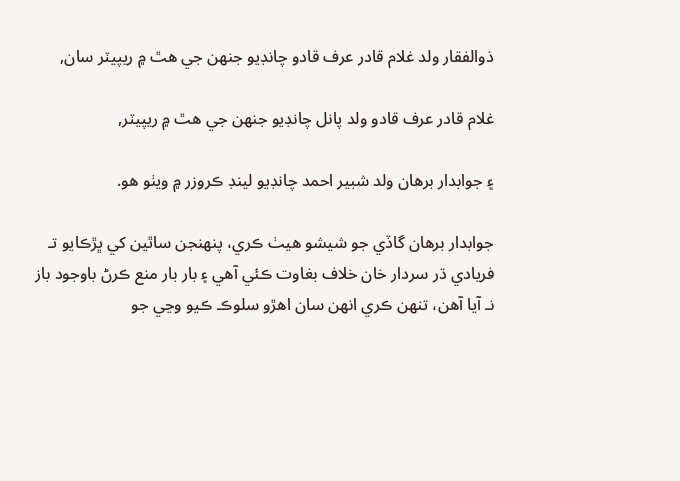ذوالفقار ولد غلام قادر عرف قادو چانڊيو جنھن جي ھٿ ۾ ريپيٽر سان,

غلام قادر عرف قادو ولد پانل چانڊيو جنھن جي ھٿ ۾ ريپيٽر,

۽ جوابدار برهان ولد شبير احمد چانڊيو لينڊ ڪروزر ۾ ويٺو هو.

جوابدار برهان گاڏي جو شيشو هيٺ ڪري، پنهنجن ساٿين کي ڀڙڪايو تـ فريادي ڌر سردار خان خلاف بغاوت ڪئي آهي ۽ بار بار منع ڪرڻ باوجود باز نـ آيا آهن، تنهن ڪري انهن سان اهڙو سلوڪ ڪيو وڃي جو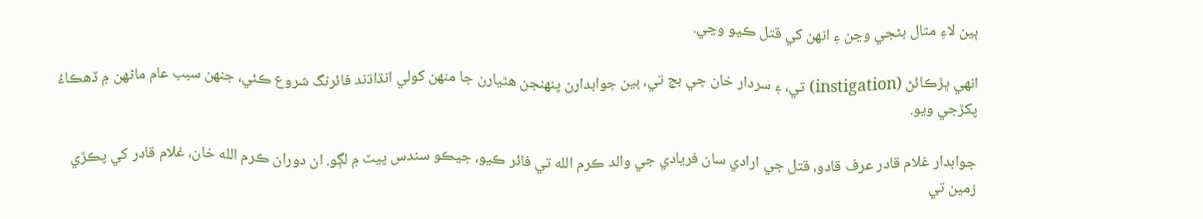ٻين لاءِ مثال بڻجي وڃن ۽ انهن کي قتل ڪيو وڃي.

انهي ڀڙڪائڻ (instigation) تي، ۽ سردار خان جي بڇ تي، ٻين جوابدارن پنهنجن هٿيارن جا منهن کولي انڌاڌند فائرنگ شروع ڪئي، جنهن سبب عام ماڻهن ۾ ڏهڪاءُ پکڙجي ويو.

جوابدار غلام قادر عرف قادو، قتل جي ارادي سان فريادي جي والد ڪرم الله تي فائر ڪيو، جيڪو سندس پيٽ ۾ لڳو. ان دوران ڪرم الله خان، غلام قادر کي پڪڙي زمين تي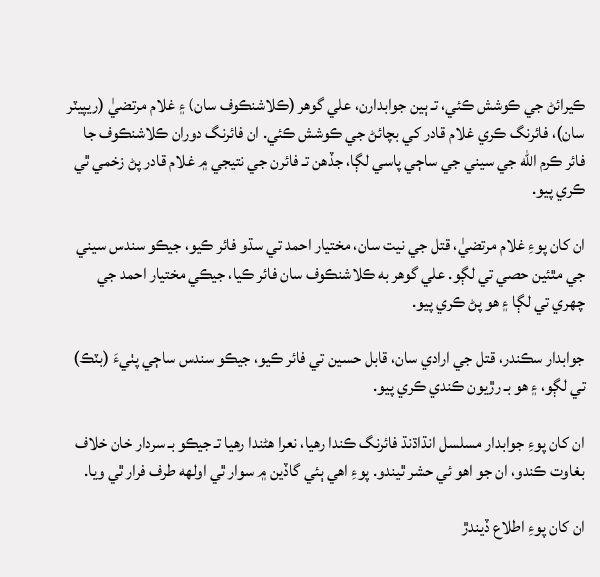ڪيرائڻ جي ڪوشش ڪئي، تـ ٻين جوابدارن، علي گوهر (ڪلاشنڪوف سان) ۽ غلام مرتضيٰ (ريپيٽر سان)، فائرنگ ڪري غلام قادر کي بچائڻ جي ڪوشش ڪئي. ان فائرنگ دوران ڪلاشنڪوف جا فائر ڪرم الله جي سيني جي ساڄي پاسي لڳا، جڏهن تـ فائرن جي نتيجي ۾ غلام قادر پڻ زخمي ٿي ڪري پيو.

ان کان پوءِ غلام مرتضيٰ، قتل جي نيت سان، مختيار احمد تي سڌو فائر ڪيو، جيڪو سندس سيني جي مٿئين حصي تي لڳو. علي گوهر به ڪلاشنڪوف سان فائر ڪيا، جيڪي مختيار احمد جي چهري تي لڳا ۽ هو پڻ ڪري پيو.

جوابدار سڪندر، قتل جي ارادي سان، قابل حسين تي فائر ڪيو، جيڪو سندس ساڄي پٺيءَ (بٽڪ) تي لڳو، ۽ هو بـ رڙيون ڪندي ڪري پيو.

ان کان پوءِ جوابدار مسلسل انڌاڌنڌ فائرنگ ڪندا رهيا، نعرا هڻندا رهيا تـ جيڪو بـ سردار خان خلاف بغاوت ڪندو، ان جو اهو ئي حشر ٿيندو. پوءِ اهي ٻئي گاڏين ۾ سوار ٿي اولهه طرف فرار ٿي ويا.

ان کان پوءِ اطلاع ڏيندڙ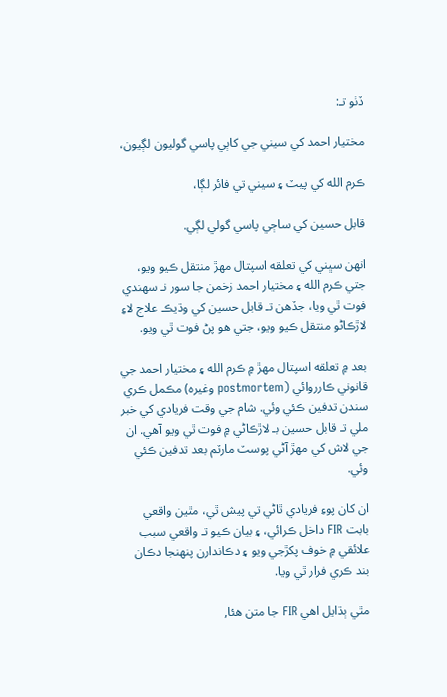ڏٺو تـ:

مختيار احمد کي سيني جي کاٻي پاسي گوليون لڳيون،

ڪرم الله کي پيٽ ۽ سيني تي فائر لڳا،

قابل حسين کي ساڄي پاسي گولي لڳي.

انهن سڀني کي تعلقه اسپتال مهڙ منتقل ڪيو ويو، جتي ڪرم الله ۽ مختيار احمد زخمن جا سور نـ سھندي فوت ٿي ويا، جڏهن تـ قابل حسين کي وڌيڪ علاج لاءِ لاڙڪاڻو منتقل ڪيو ويو، جتي هو پڻ فوت ٿي ويو.

بعد ۾ تعلقه اسپتال مهڙ ۾ ڪرم الله ۽ مختيار احمد جي قانوني ڪارروائي (postmortem وغيره) مڪمل ڪري سندن تدفين ڪئي وئي. شام جي وقت فريادي کي خبر ملي تـ قابل حسين بـ لاڙڪاڻي ۾ فوت ٿي ويو آهي. ان جي لاش کي مهڙ آڻي پوسٽ مارٽم بعد تدفين ڪئي وئي.

ان کان پوءِ فريادي ٿاڻي تي پيش ٿي، مٿين واقعي بابت FIR داخل ڪرائي، ۽ بيان ڪيو تـ واقعي سبب علائقي ۾ خوف پکڙجي ويو ۽ دڪاندارن پنهنجا دڪان بند ڪري فرار ٿي ويا.

مٿي ٻڌايل اھي FIR جا متن ھئا,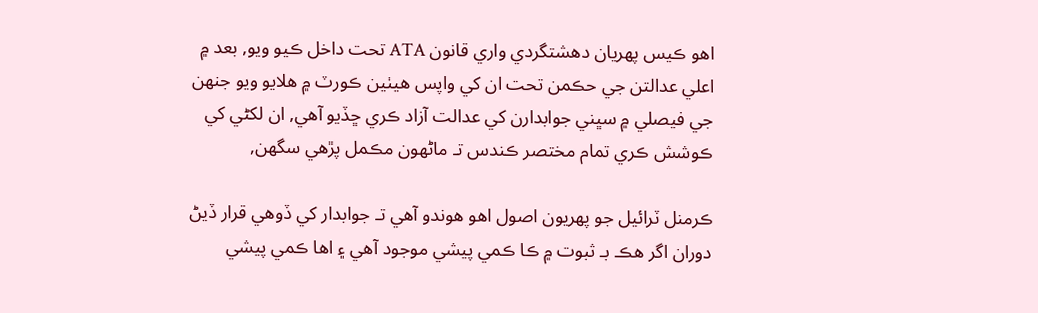اھو ڪيس پھريان دھشتگردي واري قانون ATA تحت داخل ڪيو ويو, بعد ۾ اعلي عدالتن جي حڪمن تحت ان کي واپس ھيٺين ڪورٽ ۾ ھلايو ويو جنھن جي فيصلي ۾ سڀني جوابدارن کي عدالت آزاد ڪري ڇڏيو آھي, ان لکڻي کي ڪوشش ڪري تمام مختصر ڪندس تـ ماڻھون مڪمل پڙھي سگھن,

ڪرمنل ٽرائيل جو پھريون اصول اھو ھوندو آھي تـ جوابدار کي ڏوھي قرار ڏيڻ دوران اگر ھڪ بـ ثبوت ۾ ڪا ڪمي پيشي موجود آھي ۽ اھا ڪمي پيشي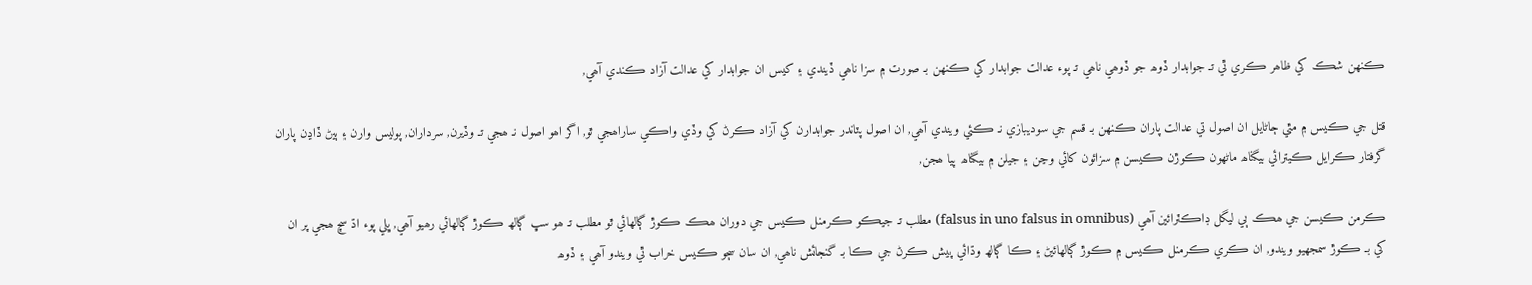ڪنھن شڪ کي ظاھر ڪري ٿي تـ جوابدار ڏوھ جو ڏوھي ناھي تـ پوء عدالت جوابدار کي ڪنھن بـ صورت ۾ سزا ناھي ڏيندي ۽ کيس ان جوابدار کي عدالت آزاد ڪندي آھي,

قتل جي ڪيس ۾ مٿي ڄاڻايل ان اصول تي عدالت پاران ڪنھن بـ قسم جي سوديبازي نـ ڪئي ويندي آھي, ان اصول پٽاندر جوابدارن کي آزاد ڪرڻ کي وڏي واڪي ساراھجي ٿو, اگر اھو اصول نـ ھجي تـ وڏيرن, سرداران, پوليس وارن ۽ ٻيڻ ڏاڍن پاران گرفتار ڪرايل ڪيترائي بيگناھ ماڻھون ڪوڙن ڪيسن ۾ سزائون کائي وڃن ۽ جيلن ۾ بيگناھ پيا ھجن,

ڪرمن ڪيسن جي ھڪ ٻي ليگل ڊاڪٽرائين آھي (falsus in uno falsus in omnibus) مطلب تـ جيڪو ڪرمنل ڪيس جي دوران ھڪ ڪوڙ ڳالھائي ٿو مطلب تـ ھو سڀ ڳالھ ڪوڙ ڳالھائي رھيو آھي, ڀلي پوء اڌ سچ ھجي پر ان کي بـ ڪوڙ سمجھيو ويندو, ان ڪري ڪرمنل ڪيس ۾ ڪوڙ ڳالھائيڻ ۽ ڪا ڳالھ وڌائي پيش ڪرڻ جي ڪا بـ گنجائش ناھي, ان سان سڄو ڪيس خراب ٿي ويندو آھي ۽ ڏوھ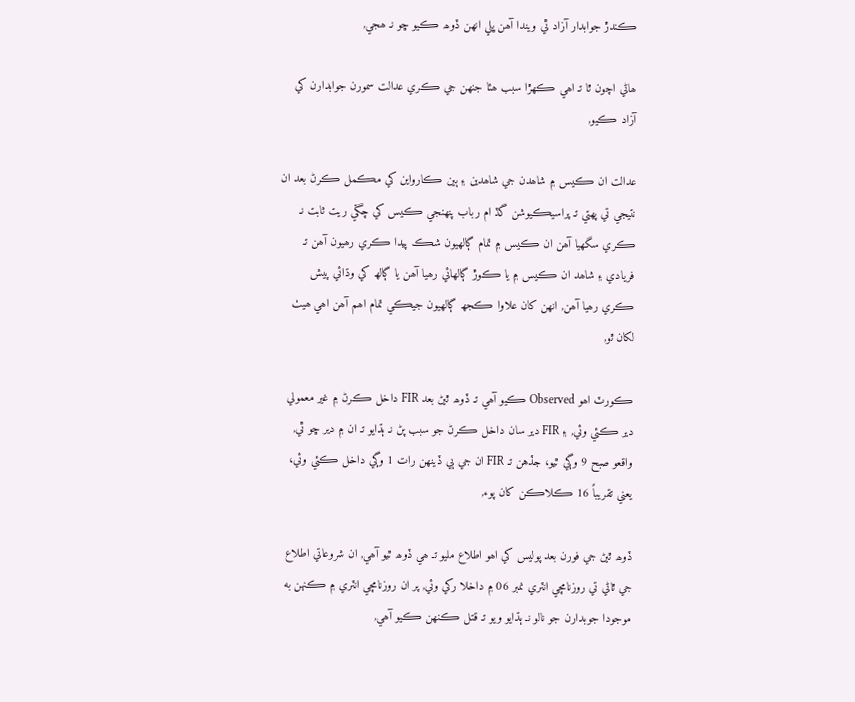ڪندڙ جوابدار آزاد ٿي ويندا آھن ڀلي انھن ڏوھ ڪيو ڇو نـ ھجي,

ھاڻي اچون ٿا تـ اھي ڪھڙا سبب ھئا جنھن جي ڪري عدالت سمورن جوابدارن کي آزاد ڪيو,

عدالت ان ڪيس ۾ شاھدن جي شاھدين ۽ ٻين ڪارواين کي مڪمل ڪرڻ بعد ان نتيجي تي پھتي تـ پراسيڪيوشن گڏ ام رباب پنھنجي ڪيس کي چڱي ريت ثابت نـ ڪري سگھيا آھن ان ڪيس ۾ تمام ڳالھيون شڪ پيدا ڪري رھيون آھن تـ فريادي ۽ شاھد ان ڪيس ۾ يا ڪوڙ ڳالھائي رھيا آھن يا ڳالھ کي وڌائي پيش ڪري رھيا آھن, انھن کان علاوا ڪجھ ڳالھيون جيڪي تمام اھم آھن اھي ھيٺ لکان ٿو,

ڪورٽ اھو Observed ڪيو آھي تـ ڏوھ ٿيڻ بعد FIR داخل ڪرڻ ۾ غير معمولي دير ڪئي وئي, ۽ FIR دير سان داخل ڪرڻ جو سبب پڻ نـ ٻڌايو تـ ان ۾ دير ڇو ٿي, واقعو صبح 9 وڳي ٿيو، جڏهن تـ FIR ان جي ٻي ڏينھن رات 1 وڳي داخل ڪئي وئي، يعني تقريباً 16 ڪلاڪن کان پوء,

ڏوھ ٿيڻ جي فورن بعد پوليس کي اھو اطلاع مليو تـ ھي ڏوھ ٿيو آھي, ان شروعاتي اطلاع جي ٿاڻي تي روزنامچي انٽري نمبر 06 ۾ داخلا رکي وئي, پر ان روزنامچي انٽري ۾ ڪنهن به موجودا جوبدارن جو نالو نـ ٻڌايو ويو تـ قتل ڪنھن ڪيو آھي,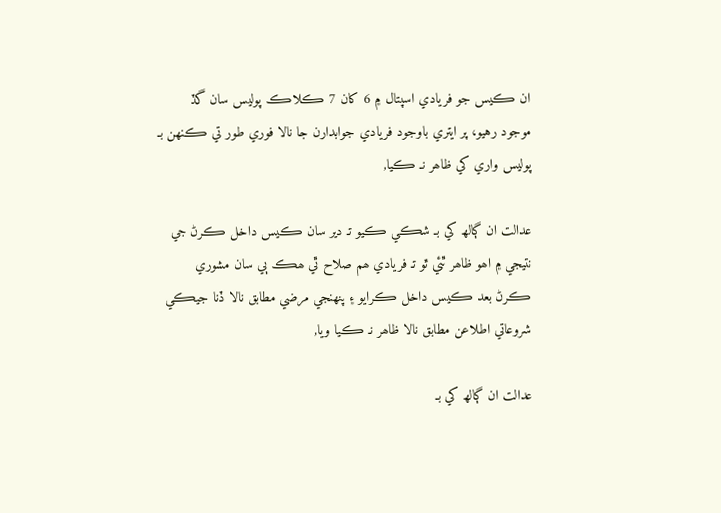ان ڪيس جو فريادي اسپتال ۾ 6 کان 7 ڪلاڪ پوليس سان گڏ موجود رهيو، پر ايتري باوجود فريادي جوابدارن جا نالا فوري طور تي ڪنھن بـ پوليس واري کي ظاھر نـ ڪيا,

عدالت ان ڳالھ کي بـ شڪي ڪيو تـ دير سان ڪيس داخل ڪرڻ جي نتيجي ۾ اھو ظاھر ٿئي ٿو تـ فريادي ھم صلاح ٿي ھڪ ٻي سان مشوري ڪرڻ بعد ڪيس داخل ڪرايو ۽ پنھنجي مرضي مطابق نالا ڏنا جيڪي شروعاتي اطلاعن مطابق نالا ظاھر نـ ڪيا ويا,

عدالت ان ڳالھ کي بـ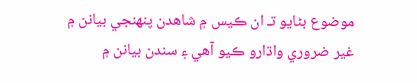موضوع بڻايو تـ ان ڪيس ۾ شاهدن پنھنجي بيانن ۾ غير ضروري واڌارو ڪيو آھي ۽ سندن بيانن ۾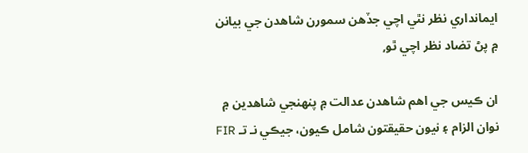ايمانداري نظر نٿي اچي جڏھن سمورن شاھدن جي بيانن ۾ پڻ تضاد نظر اچي ٿو,

ان ڪيس جي اهم شاهدن عدالت ۾ پنهنجي شاھدين ۾ نوان الزام ۽ نيون حقيقتون شامل ڪيون، جيڪي نـ تـ FIR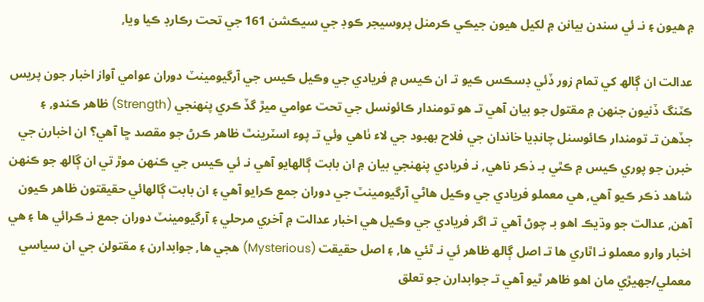۾ هيون ۽ نـ ئي سندن بيانن ۾ لکيل ھيون جيڪي ڪرمنل پروسيجر ڪوڊ جي سيڪشن 161 جي تحت رڪارڊ ڪيا ويا,

عدالت ان ڳالھ کي تمام زور ڏئي ڊسڪس ڪيو تـ ان ڪيس ۾ فريادي جي وڪيل ڪيس جي آرگيومينٽ دوران عوامي آواز اخبار جون پريس ڪٽنگ ڏنيون جنھن ۾ مقتول جو بيان آھي تـ ھو تومندار ڪائونسل جي تحت عوامي ميڙ گڏ ڪري پنھنجي (Strength) ظاھر ڪندو, ۽ جڏھن تـ تومندار ڪائوسنل چانڊيا خاندان جي فلاح بھبود جي لاء ٺاھي وئي تـ پوء اسٽرينٿ ظاھر ڪرڻ جو مقصد ڇا آھي؟ ان اخبارن جي خبرن جو پوري ڪيس ۾ ڪٿي بـ ذڪر ناھي, نـ فريادي پنھنجي بيان ۾ ان بابت ڳالھايو آھي نـ ئي ڪيس جي ڪنھن موڙ تي ان ڳالھ جو ڪنھن شاھد ذڪر ڪيو آھي, ھي معملو فريادي جي وڪيل ھاڻي آرگيومينٽ جي دوران جمع ڪرايو آھي ۽ ان بابت ڳالھائي حقيقتون ظاھر ڪيون آھن, عدالت جو وڌيڪ اھو بـ چوڻ آھي تـ اگر فريادي جي وڪيل ھي اخبار عدالت ۾ آخري مرحلي ۽ آرگيومينٽ دوران جمع نـ ڪرائي ھا ۽ ھي اخبار وارو معملو نـ اٿاري ھا تـ اصل ڳالھ ظاھر ئي نـ ٿئي ھا, ۽ اصل حقيقت (Mysterious) ھجي ھا, جوابدارن ۽ مقتولن جي ان سياسي معملي/جھيڙي مان اھو ظاھر ٿيو آھي تـ جوابدارن جو تعلق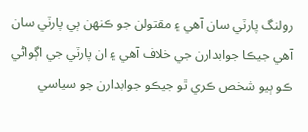رولنگ پارٽي سان آھي ۽ مقتولن جو ڪنھن ٻي پارٽي سان آھي جيڪا جوابدارن جي خلاف آھي ۽ ان پارٽي جي اڳواڻي ڪو ٻيو شخص ڪري ٿو جيڪو جوابدارن جو سياسي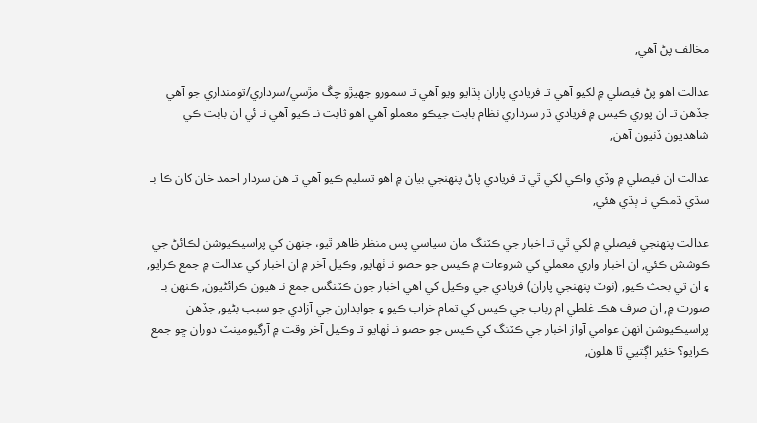مخالف پڻ آھي,

عدالت اھو پڻ فيصلي ۾ لکيو آھي تـ فريادي پاران ٻڌايو ويو آھي تـ سمورو جھيڙو چڱ مڙسي/سرداري/تومنداري جو آھي جڏھن تـ ان پوري ڪيس ۾ فريادي ڌر سرداري نظام بابت جيڪو معملو آھي اھو ثابت نـ ڪيو آھي نـ ئي ان بابت ڪي شاھديون ڏنيون آھن,

عدالت ان فيصلي ۾ وڏي واڪي لکي ٿي تـ فريادي پاڻ پنھنجي بيان ۾ اھو تسليم ڪيو آھي تـ هن سردار احمد خان کان ڪا بـ سڌي ڌمڪي نـ ٻڌي هئي,

عدالت پنھنجي فيصلي ۾ لکي ٿي تـ اخبار جي ڪٽنگ مان سياسي پس منظر ظاهر ٿيو، جنهن کي پراسيڪيوشن لڪائڻ جي ڪوشش ڪئي, ان اخبار واري معملي کي شروعات ۾ ڪيس جو حصو نـ ٺھايو, وڪيل آخر ۾ ان اخبار کي عدالت ۾ جمع ڪرايو, ۽ ان تي بحث ڪيو, (نوٽ پنھنجي پاران) فريادي جي وڪيل کي اھي اخبار جون ڪٽنگس جمع نـ ھيون ڪرائڻيون, ڪنھن بـ صورت ۾, ان صرف ھڪ غلطي ام رباب جي ڪيس کي تمام خراب ڪيو ۽ جوابدارن جي آزادي جو سبب بڻيو, جڏھن پراسيڪيوشن انھن عوامي آواز اخبار جي ڪٽنگ کي ڪيس جو حصو نـ ٺھايو تـ وڪيل آخر وقت ۾ آرگيومينٽ دوران ڇو جمع ڪرايو؟ خئير اڳتيي ٿا ھلون,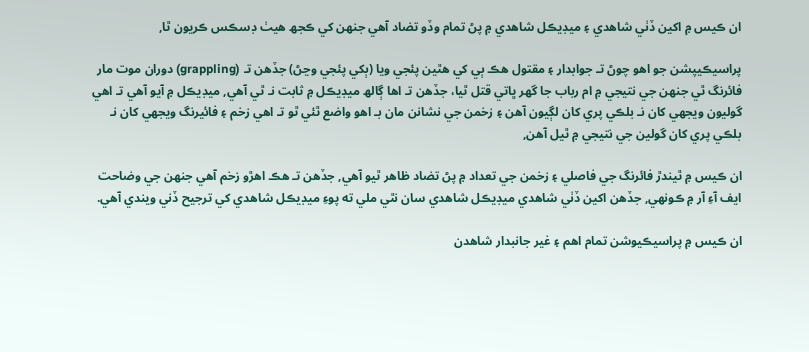ان ڪيس ۾ اکين ڏٺي شاھدي ۽ ميڊيڪل شاهدي ۾ پڻ تمام وڏو تضاد آھي جنھن کي ڪجھ ھيٺ ڊسڪس ڪريون ٿا,

پراسيڪيپشن جو اهو چوڻ تـ جوابدار ۽ مقتول ھڪ ٻي کي ھٿين پئجي ويا (ٻکي پئجي وڃڻ) جڏھن تـ (grappling) دوران موت مار فائرنگ ٿي جنھن جي نتيجي ۾ ام رباب جا گھر ڀاتي قتل ٿيا، جڏھن تـ اھا ڳالھ ميڊيڪل ۾ ثابت نـ ٿي آھي, ميڊيڪل ۾ آيو آھي تـ اھي گوليون ويجھي کان نـ بلڪي پري کان لڳيون آھن ۽ زخمن جي نشانن مان بـ اھو واضع ٿئي ٿو تـ اھي زخم ۽ فائيرنگ ويجھي کان نـ بلڪي پري کان گولين جي نتيجي ۾ ٿيل آھن,

ان ڪيس ۾ ٿيندڙ فائرنگ جي فاصلي ۽ زخمن جي تعداد ۾ پڻ تضاد ظاھر ٿيو آھي, جڏھن تـ ھڪ اھڙو زخم آھي جنھن جي وضاحت ايف آءِ آر ۾ ڪونھي, جڏهن اکين ڏٺي شاهدي ميڊيڪل شاهدي سان نٿي ملي ته پوءِ ميڊيڪل شاهدي کي ترجيح ڏني ويندي آهي.

ان ڪيس ۾ پراسيڪيوشن تمام اهم ۽ غير جانبدار شاهدن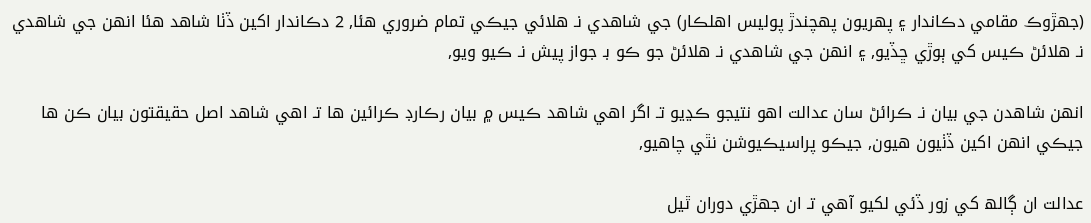(جهڙوڪ مقامي دڪاندار ۽ پهريون پهچندڙ پوليس اهلڪار) جي شاھدي نـ ھلائي جيڪي تمام ضروري ھئا, 2 دڪاندار اکين ڏٺا شاھد ھئا انھن جي شاھدي نـ ھلائڻ ڪيس کي ٻوڙي ڇڏيو, ۽ انھن جي شاھدي نـ ھلائڻ جو ڪو بـ جواز پيش نـ ڪيو ويو,

انھن شاھدن جي بيان نـ ڪرائڻ سان عدالت اھو نتيجو ڪڍيو تـ اگر اھي شاھد ڪيس ۾ بيان رڪارڊ ڪرائين ھا تـ اھي شاھد اصل حقيقتون بيان ڪن ھا جيڪي انھن اکين ڏٺيون ھيون, جيڪو پراسيڪيوشن نٿي چاھيو,

عدالت ان ڳالھ کي زور ڏئي لکيو آھي تـ ان جھڙي دوران ٿيل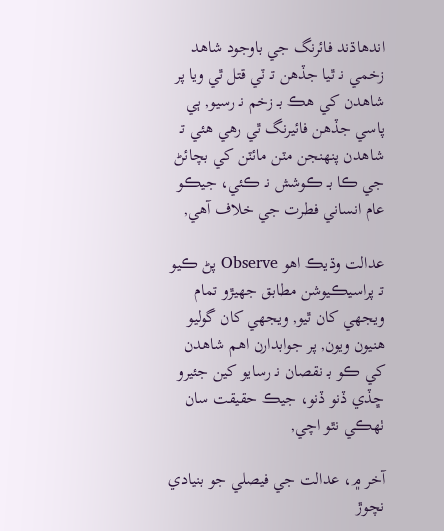اندهاڌند فائرنگ جي باوجود شاهد زخمي نـ ٿيا جڏھن تـ ٽي قتل ٿي ويا پر شاھدن کي ھڪ بـ زخم نـ رسيو, ٻي پاسي جڏھن فائيرنگ ٿي رھي ھئي تـ شاهدن پنهنجن مٽن مائٽن کي بچائڻ جي ڪا بـ ڪوشش نـ ڪئي، جيڪو عام انساني فطرت جي خلاف آهي,

عدالت وڌيڪ اھو Observe پڻ ڪيو تـ پراسيڪيوشن مطابق جھيڙو تمام ويجھي کان ٿيو, ويجھي کان گوليو ھنيون ويون, پر جوابدارن اهم شاهدن کي ڪو بـ نقصان نـ رسايو کين جئيرو ڇڏي ڏنو ڏنو، جيڪ حقيقت سان ٺھڪي نٿو اچي,

آخر ۾، عدالت جي فيصلي جو بنيادي نچوڙ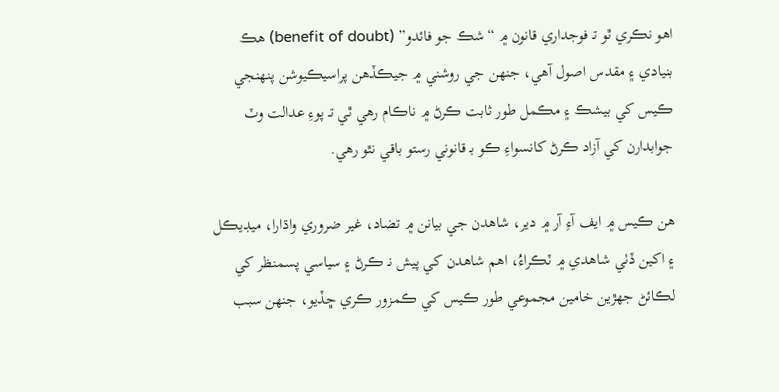اهو نڪري ٿو تـ فوجداري قانون ۾ “شڪ جو فائدو” (benefit of doubt) هڪ بنيادي ۽ مقدس اصول آهي، جنهن جي روشني ۾ جيڪڏهن پراسيڪيوشن پنهنجي ڪيس کي بيشڪ ۽ مڪمل طور ثابت ڪرڻ ۾ ناڪام رهي ٿي تـ پوءِ عدالت وٽ جوابدارن کي آزاد ڪرڻ کانسواءِ ڪو بـ قانوني رستو باقي نٿو رهي.

هن ڪيس ۾ ايف آءِ آر ۾ دير، شاهدن جي بيانن ۾ تضاد، غير ضروري واڌارا، ميڊيڪل ۽ اکين ڏٺي شاهدي ۾ ٽڪراءُ، اهم شاهدن کي پيش نـ ڪرڻ ۽ سياسي پسمنظر کي لڪائڻ جهڙين خامين مجموعي طور ڪيس کي ڪمزور ڪري ڇڏيو، جنهن سبب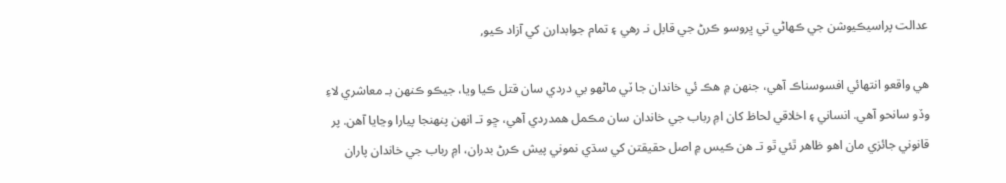عدالت پراسيڪيوشن جي ڪهاڻي تي ڀروسو ڪرڻ جي قابل نـ رهي ۽ تمام جوابدارن کي آزاد ڪيو,

هي واقعو انتهائي افسوسناڪ آهي، جنهن ۾ هڪ ئي خاندان جا ٽي ماڻهو بي دردي سان قتل ڪيا ويا، جيڪو ڪنهن بـ معاشري لاءِ وڏو سانحو آهي. انساني ۽ اخلاقي لحاظ کان امِ رباب جي خاندان سان مڪمل همدردي آهي، ڇو تـ انهن پنهنجا پيارا وڃايا آهن. پر قانوني جائزي مان اهو ظاهر ٿئي ٿو تـ هن ڪيس ۾ اصل حقيقتن کي سڌي نموني پيش ڪرڻ بدران، امِ رباب جي خاندان پاران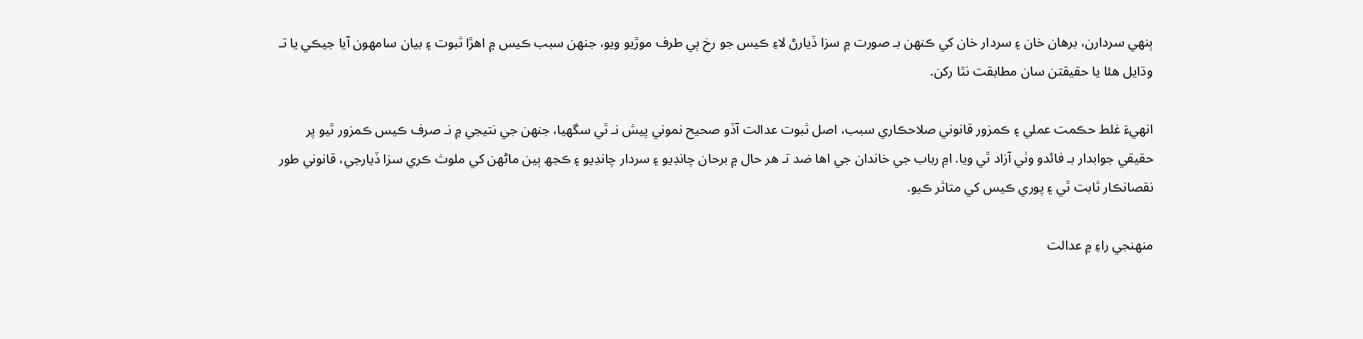ٻنهي سردارن، برهان خان ۽ سردار خان کي ڪنهن بـ صورت ۾ سزا ڏيارڻ لاءِ ڪيس جو رخ ٻي طرف موڙيو ويو، جنهن سبب ڪيس ۾ اهڙا ثبوت ۽ بيان سامهون آيا جيڪي يا تـ وڌايل هئا يا حقيقتن سان مطابقت نٿا رکن.

انهيءَ غلط حڪمت عملي ۽ ڪمزور قانوني صلاحڪاري سبب، اصل ثبوت عدالت آڏو صحيح نموني پيش نـ ٿي سگهيا، جنهن جي نتيجي ۾ نـ صرف ڪيس ڪمزور ٿيو پر حقيقي جوابدار بـ فائدو وٺي آزاد ٿي ويا. امِ رباب جي خاندان جي اها ضد تـ هر حال ۾ برحان چانڊيو ۽ سردار چانڊيو ۽ ڪجھ ٻين ماڻهن کي ملوث ڪري سزا ڏيارجي، قانوني طور نقصانڪار ثابت ٿي ۽ پوري ڪيس کي متاثر ڪيو.

منهنجي راءِ ۾ عدالت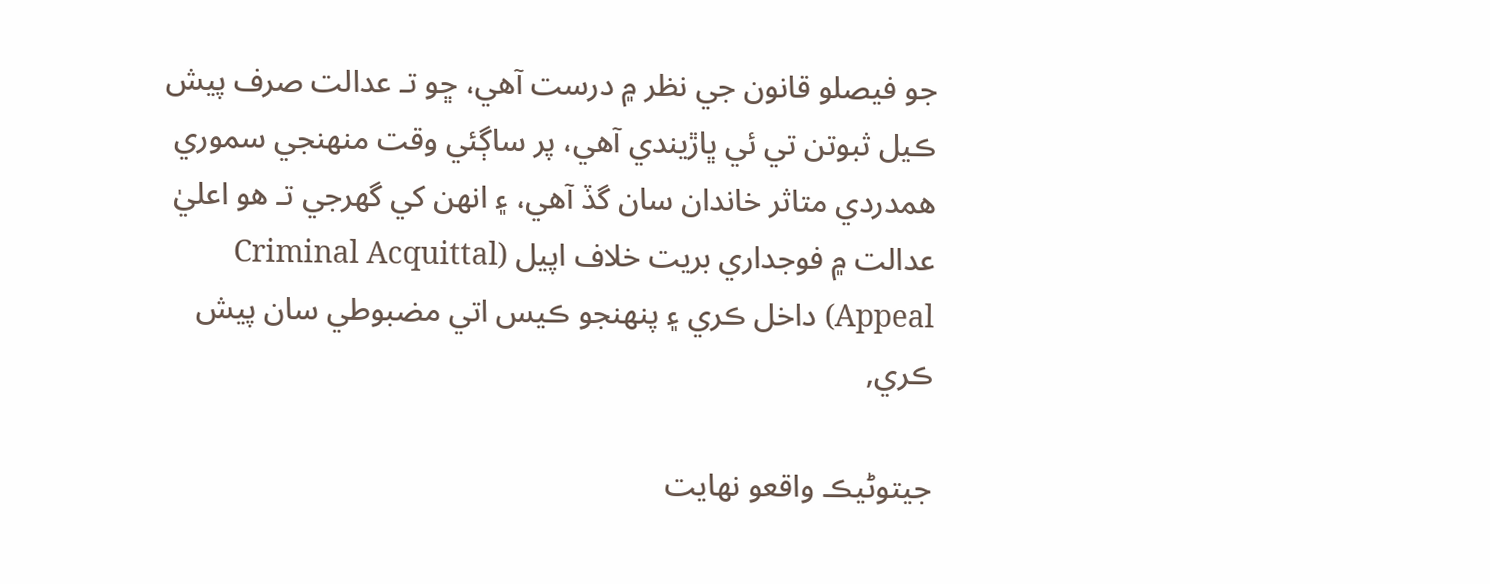جو فيصلو قانون جي نظر ۾ درست آهي، ڇو تـ عدالت صرف پيش ڪيل ثبوتن تي ئي ڀاڙيندي آهي، پر ساڳئي وقت منهنجي سموري همدردي متاثر خاندان سان گڏ آهي، ۽ انهن کي گهرجي تـ هو اعليٰ عدالت ۾ فوجداري بريت خلاف اپيل (Criminal Acquittal Appeal) داخل ڪري ۽ پنهنجو ڪيس اتي مضبوطي سان پيش ڪري,

جيتوڻيڪ واقعو نهايت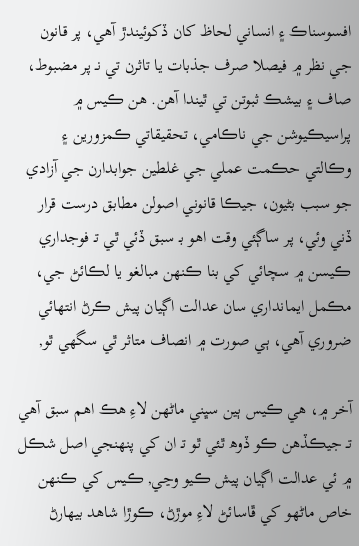افسوسناڪ ۽ انساني لحاظ کان ڏکوئيندڙ آهي، پر قانون جي نظر ۾ فيصلا صرف جذبات يا تاثرن تي نـ پر مضبوط، صاف ۽ بيشڪ ثبوتن تي ٿيندا آهن. هن ڪيس ۾ پراسيڪيوشن جي ناڪامي، تحقيقاتي ڪمزورين ۽ وڪالتي حڪمت عملي جي غلطين جوابدارن جي آزادي جو سبب بڻيون، جيڪا قانوني اصولن مطابق درست قرار ڏني وئي، پر ساڳئي وقت اهو بـ سبق ڏئي ٿي تـ فوجداري ڪيسن ۾ سچائي کي بنا ڪنهن مبالغو يا لڪائڻ جي، مڪمل ايمانداري سان عدالت اڳيان پيش ڪرڻ انتهائي ضروري آهي، ٻي صورت ۾ انصاف متاثر ٿي سگهي ٿو,

آخر ۾، هي ڪيس ٻين سڀني ماڻهن لاءِ هڪ اهم سبق آهي تـ جيڪڏهن ڪو ڏوھ ٿئي ٿو تـ ان کي پنهنجي اصل شڪل ۾ ئي عدالت اڳيان پيش ڪيو وڃي, ڪيس کي ڪنهن خاص ماڻهو کي ڦاسائڻ لاءِ موڙڻ، ڪوڙا شاهد بيهارڻ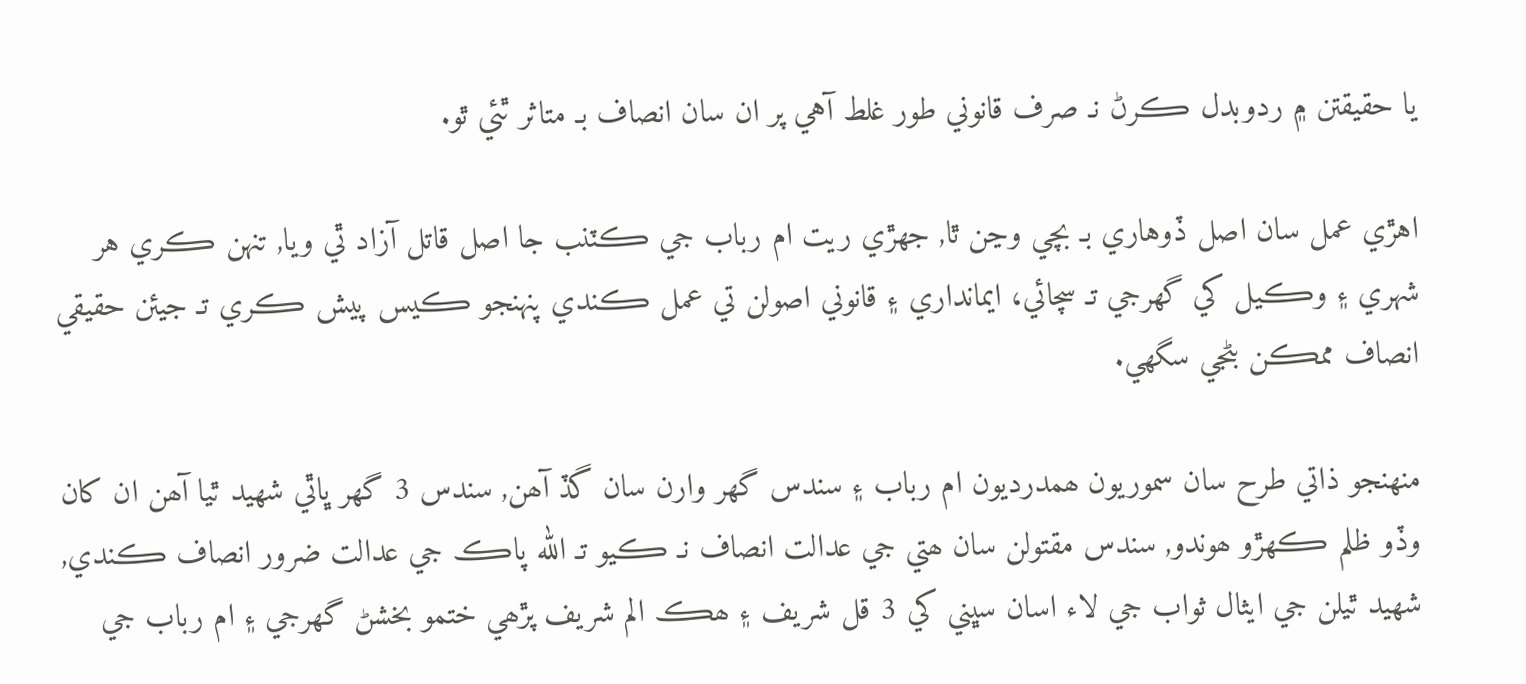يا حقيقتن ۾ ردوبدل ڪرڻ نـ صرف قانوني طور غلط آهي پر ان سان انصاف بـ متاثر ٿئي ٿو.

اهڙي عمل سان اصل ڏوهاري بـ بچي وڃن ٿا, جھڙي ريت ام رباب جي ڪٽنب جا اصل قاتل آزاد ٿي ويا, تنهن ڪري هر شهري ۽ وڪيل کي گهرجي تـ سچائي، ايمانداري ۽ قانوني اصولن تي عمل ڪندي پنهنجو ڪيس پيش ڪري تـ جيئن حقيقي انصاف ممڪن بڻجي سگهي.

منھنجو ذاتي طرح سان سموريون ھمدرديون ام رباب ۽ سندس گھر وارن سان گڏ آھن, سندس 3 گھر ڀاٿي شھيد ٿيا آھن ان کان وڏو ظلم ڪھڙو ھوندو, سندس مقتولن سان ھتي جي عدالت انصاف نـ ڪيو تـ الله پاڪ جي عدالت ضرور انصاف ڪندي, شھيد ٿيلن جي ايثال ثواب جي لاء اسان سڀني کي 3 قل شريف ۽ ھڪ الم شريف پڙھي ختمو بخشڻ گھرجي ۽ ام رباب جي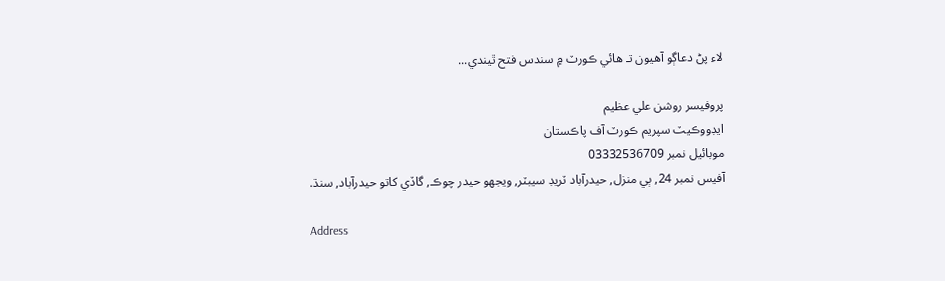لاء پڻ دعاڳو آھيون تـ ھائي ڪورٽ ۾ سندس فتح ٿيندي...

پروفيسر روشن علي عظيم
ايڊووڪيٽ سپريم ڪورٽ آف پاڪستان
موبائيل نمبر 03332536709
آفيس نمبر 24, ٻي منزل, حيدرآباد ٽريڊ سيبٽر, ويجھو حيدر چوڪ, گاڏي کاتو حيدرآباد, سنڌ.

Address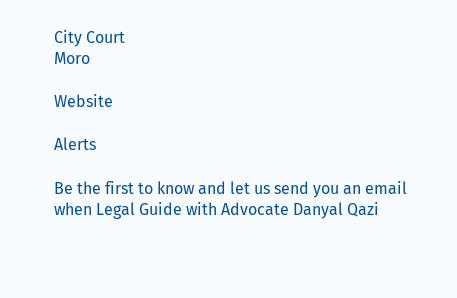City Court
Moro

Website

Alerts

Be the first to know and let us send you an email when Legal Guide with Advocate Danyal Qazi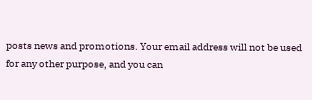posts news and promotions. Your email address will not be used for any other purpose, and you can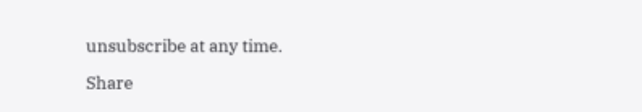unsubscribe at any time.

Share